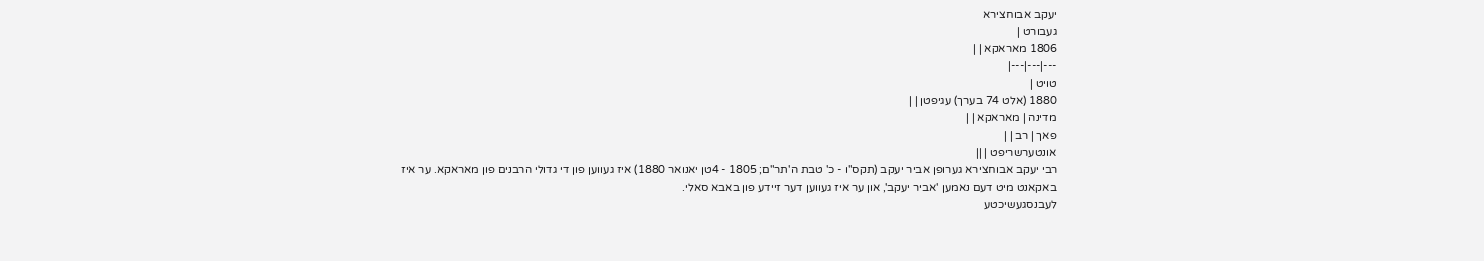יעקב אבוחצירא
געבורט |
1806 מאראקא | |
---|---|---|
טויט |
1880 (אלט 74 בערך) עגיפטן | |
מדינה | מאראקא | |
פאך | רב | |
אונטערשריפט | ||
רבי יעקב אבוחצירא גערופן אביר יעקב (תקס"ו - כ' טבת ה'תר"ם; 1805 - 4טן יאנואר 1880) איז געווען פון די גדולי הרבנים פון מאראקא. ער איז באקאנט מיט דעם נאמען 'אביר יעקב', און ער איז געווען דער זיידע פון באבא סאלי.
לעבנסגעשיכטע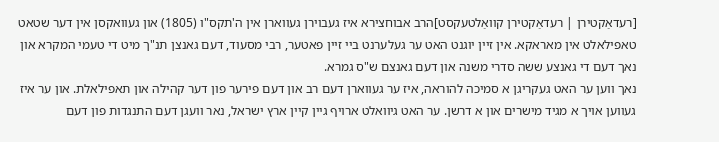[רעדאַקטירן | רעדאַקטירן קוואַלטעקסט]הרב אבוחצירא איז געבוירן געווארן אין ה'תקס"ו (1805) און געוואקסן אין דער שטאט טאפילאלט אין מאראקא. אין זיין יוגנט האט ער געלערנט ביי זיין פאטער, רבי מסעוד, דעם גאנצן תנ"ך מיט די טעמי המקרא און נאך דעם די גאנצע ששה סדרי משנה און דעם גאנצם ש"ס גמרא.
נאך ווען ער האט געקריגן א סמיכה להוראה, איז ער געווארן דעם רב און דעם פירער פון דער קהילה און תאפילאלת. און ער איז געווען אויך א מגיד מישרים און א דרשן. ער האט גיוואלט ארויף גיין קיין ארץ ישראל, נאר וועגן דעם התנגדות פון דעם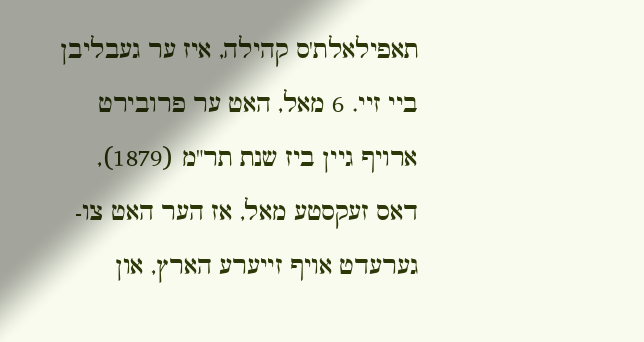תאפילאלת'ס קהילה, איז ער געבליבן ביי זיי. 6 מאל, האט ער פרובירט ארויף גיין ביז שנת תר"מ (1879), דאס זעקסטע מאל, אז הער האט צו-גערעדט אויף זייערע הארץ, און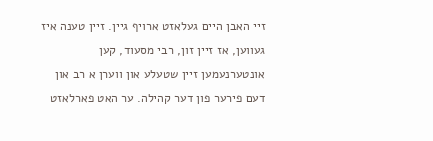זיי האבן היים געלאזט ארויף גיין. זיין טענה איז געווען, אז זיין זון, רבי מסעוד, קען אונטערנעמען זיין שטעלע און ווערן א רב און דעם פירער פון דער קהילה. ער האט פארלאזט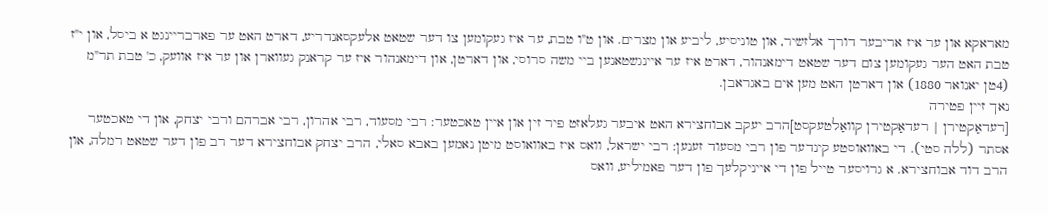מאראקא און ער איז אריבער דורך אלזשיר, און טוניסיע, ליביע און מצרים. און ט"ו טבת, ער איז געקומען צו דער שטאט אלעקסאנדריע, דארט האט ער פארבריינגט א ביסל, און י"ז טבת האט הער געקומען צום דער שטאט דימאנהור, דארט איז ער איינגשטאנען ביי משה סרוסי, און דארטן, און דימאנהור איז ער קראנק געווארן און ער איז אוועק, כ' טבת תר"מ (4טן יאנואר 1880) און דארטן האט מען אים באגראבן.
נאך זיין פטירה
[רעדאַקטירן | רעדאַקטירן קוואַלטעקסט]הרב יעקב אבוחצירא האט איבער געלאזט פיר זין און איין טאכטער: רבי מסעוד, רבי אהרון, רבי אברהם ורבי יצחק, און די טאכטער אסתר (ללה סטי). די באוואוסטע קינדער פון רבי מסעוד זענען: רבי ישראל, וואס איז באוואוסט מיטן נאמען באבא סאלי, הרב יצחק אבוחצירא דער רב פון דער שטאט רמלה, און הרב דוד אבוחצירא. א גרויסער טייל פון די אייניקלעך פון דער פאמיליע, וואס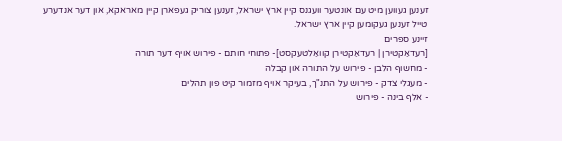זענען געווען מיט עם אונטער וועגנס קיין ארץ ישראל, זענען צוריק געפארן קיין מאראקא, און דער אנדערע טייל זענען געקומען קיין ארץ ישראל.
זיינע ספרים
[רעדאַקטירן | רעדאַקטירן קוואַלטעקסט]- פתוחי חותם - פירוש אויף דער תורה
- מחשוף הלבן - פירוש על התורה און קבלה
- מעגלי צדק - פירוש על התנ"ך, בעיקר אויף מזמור קיט פון תהלים
- אלף בינה - פירוש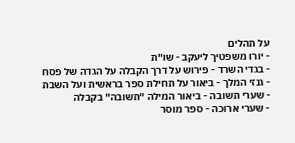על תהלים
- יורו משפטיך ליעקב - שו"ת
- בגדי השרד - פירוש על דרך הקבלה על הגדה של פסח
- גנזי המלך - ביאור על תחילת ספר בראשית ועל השבת
- שערי תשובה - ביאור המילה "תשובה" בקבלה
- שערי ארוכה - ספר מוסר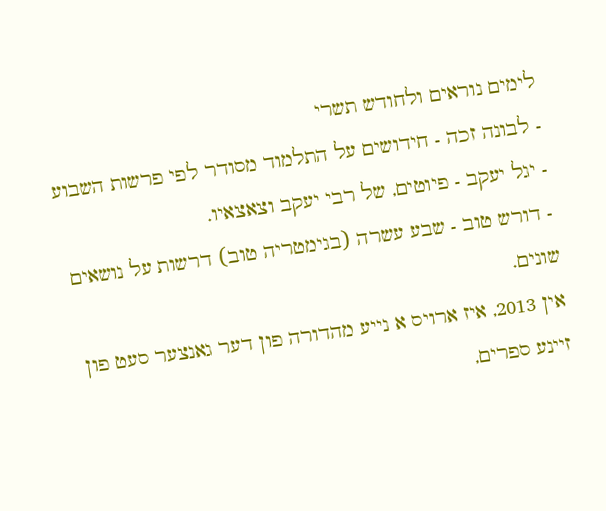לימים נוראים ולחודש תשרי
- לבונה זכה - חידושים על התלמוד מסודר לפי פרשות השבוע
- יגל יעקב - פיוטים, של רבי יעקב וצאצאיו.
- דורש טוב - שבע עשרה (בגימטריה טוב) דרשות על נושאים שונים.
אין 2013, איז ארויס א נייע מהדורה פון דער גאנצער סעט פון זיינע ספרים,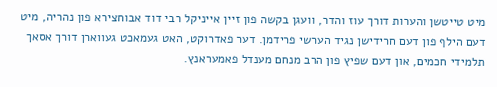מיט טייטשן והערות דורך עוז והדר, וועגן בקשה פון זיין אייניקל רבי דוד אבוחצירא פון נהריה, מיט דעם הילף פון דעם חרידישן נגיד הערשי פרידמן. דער פאדרוקט, האט געמאכט געווארן דורך אסאך תלמידי חכמים, און דעם שפיץ פון הרב מנחם מענדל פאמעראנץ.